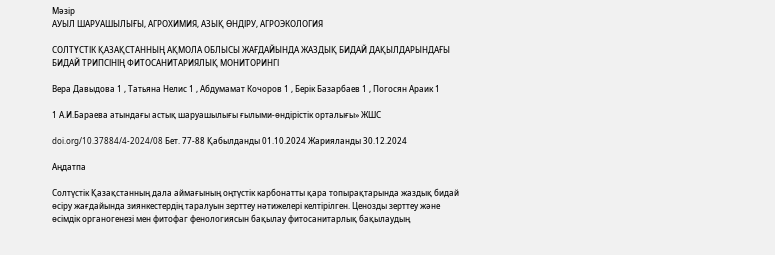Мәзір
АУЫЛ ШАРУАШЫЛЫҒЫ, АГРОХИМИЯ, АЗЫҚ ӨНДІРУ, АГРОЭКОЛОГИЯ

СОЛТҮСТІК ҚАЗАҚСТАННЫҢ АҚМОЛА ОБЛЫСЫ ЖАҒДАЙЫНДА ЖАЗДЫҚ БИДАЙ ДАҚЫЛДАРЫНДАҒЫ БИДАЙ ТРИПСІНІҢ ФИТОСАНИТАРИЯЛЫҚ МОНИТОРИНГІ

Вера Давыдова 1 , Татьяна Нелис 1 , Абдумамат Кочоров 1 , Берік Базарбаев 1 , Погосян Араик 1

1 А.И.Бараева атындағы астық шаруашылығы ғылыми-өндірістік орталығы» ЖШС

doi.org/10.37884/4-2024/08 Бет. 77-88 Қабылданды 01.10.2024 Жарияланды 30.12.2024

Аңдатпа

Солтүстік Қазақстанның дала аймағының оңтүстік карбонатты қара топырақтарында жаздық бидай өсіру жағдайында зиянкестердің таралуын зерттеу нәтижелері келтірілген. Ценозды зерттеу және өсімдік органогенезі мен фитофаг фенологиясын бақылау фитосанитарлық бақылаудың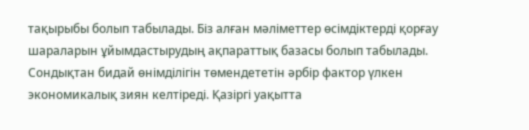тақырыбы болып табылады. Біз алған мәліметтер өсімдіктерді қорғау шараларын ұйымдастырудың ақпараттық базасы болып табылады.  Сондықтан бидай өнімділігін төмендететін әрбір фактор үлкен экономикалық зиян келтіреді. Қазіргі уақытта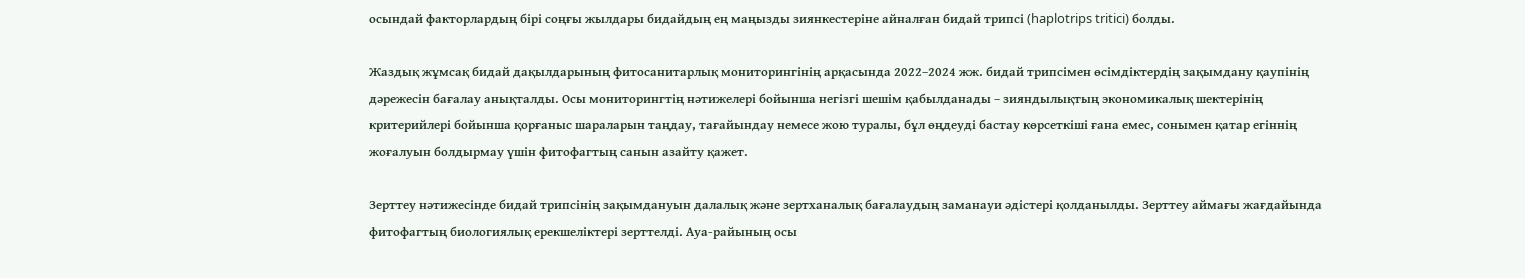осындай факторлардың бірі соңғы жылдары бидайдың ең маңызды зиянкестеріне айналған бидай трипсі (haplotrips tritici) болды.

Жаздық жұмсақ бидай дақылдарының фитосанитарлық мониторингінің арқасында 2022–2024 жж. бидай трипсімен өсімдіктердің зақымдану қаупінің дәрежесін бағалау анықталды. Осы мониторингтің нәтижелері бойынша негізгі шешім қабылданады – зияндылықтың экономикалық шектерінің критерийлері бойынша қорғаныс шараларын таңдау, тағайындау немесе жою туралы, бұл өңдеуді бастау көрсеткіші ғана емес, сонымен қатар егіннің жоғалуын болдырмау үшін фитофагтың санын азайту қажет.

Зерттеу нәтижесінде бидай трипсінің зақымдануын далалық және зертханалық бағалаудың заманауи әдістері қолданылды. Зерттеу аймағы жағдайында фитофагтың биологиялық ерекшеліктері зерттелді. Ауа-райының осы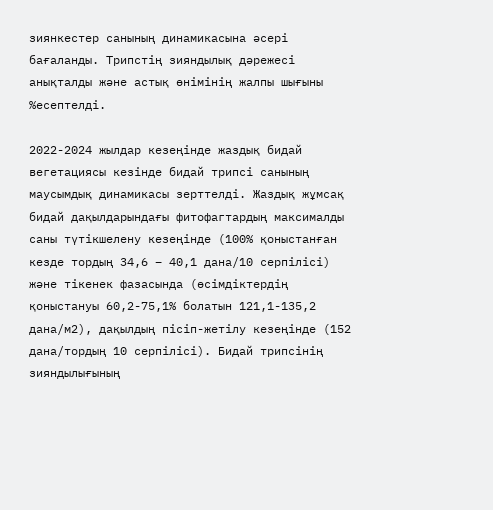зиянкестер санының динамикасына әсері бағаланды. Трипстің зияндылық дәрежесі анықталды және астық өнімінің жалпы шығыны %есептелді.

2022-2024 жылдар кезеңінде жаздық бидай вегетациясы кезінде бидай трипсі санының маусымдық динамикасы зерттелді. Жаздық жұмсақ бидай дақылдарындағы фитофагтардың максималды саны түтікшелену кезеңінде (100% қоныстанған кезде тордың 34,6 – 40,1 дана/10 серпілісі) және тікенек фазасында (өсімдіктердің қоныстануы 60,2-75,1% болатын 121,1-135,2 дана/м2), дақылдың пісіп-жетілу кезеңінде (152 дана/тордың 10 серпілісі). Бидай трипсінің зияндылығының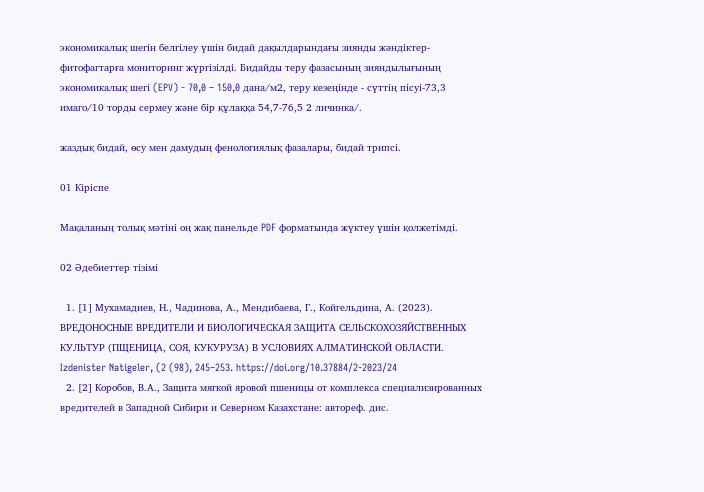экономикалық шегін белгілеу үшін бидай дақылдарындағы зиянды жәндіктер-фитофагтарға мониторинг жүргізілді. Бидайды теру фазасының зияндылығының экономикалық шегі (EPV) - 70,0 – 150,0 дана/м2, теру кезеңінде - сүттің пісуі-73,3 имаго/10 торды сермеу және бір құлаққа 54,7-76,5 2 личинка/.

жаздық бидай, өсу мен дамудың фенологиялық фазалары, бидай трипсі.

01 Кіріспе

Мақаланың толық мәтіні оң жақ панельде PDF форматында жүктеу үшін қолжетімді.

02 Әдебиеттер тізімі

  1. [1] Мухамадиев, Н., Чадинова, А., Мендибаева, Г., Койгельдина, А. (2023). ВРЕДОНОСНЫЕ ВРЕДИТЕЛИ И БИОЛОГИЧЕСКАЯ ЗАЩИТА СЕЛЬСКОХОЗЯЙСТВЕННЫХ КУЛЬТУР (ПЩЕНИЦА, СОЯ, КУКУРУЗА) В УСЛОВИЯХ АЛМАТИНСКОЙ ОБЛАСТИ. Izdenister Natigeler, (2 (98), 245–253. https://doi.org/10.37884/2-2023/24
  2. [2] Коробов, В.А., Защита мягкой яровой пшеницы от комплекса специализированных вредителей в Западной Сибири и Северном Казахстане: автореф. дис.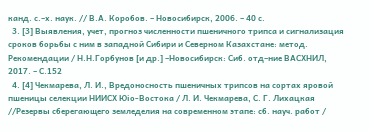канд. с.–х. наук. // В.А. Коробов. – Новосибирск, 2006. – 40 с.
  3. [3] Выявления, учет, прогноз численности пшеничного трипса и сигнализация сроков борьбы с ним в западной Сибири и Северном Казахстане: метод. Рекомендации / Н.Н.Горбунов [и др.] –Новосибирск: Сиб. отд–ние ВАСХНИЛ, 2017. – С.152
  4. [4] Чекмарева, Л. И., Вредоносность пшеничных трипсов на сортах яровой пшеницы селекции НИИСХ Юіо-Востока / Л. И. Чекмарева, С. Г. Лихацкая //Резервы сберегающего земледелия на современном этапе: сб. науч. работ /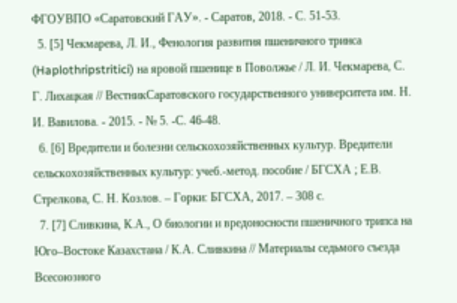ФГОУВПО «Саратовский ГАУ». - Саратов, 2018. - С. 51-53.
  5. [5] Чекмарева, Л. И., Фенология развития пшеничного тринса (Haplothripstritici) на яровой пшенице в Поволжье / Л. И. Чекмарева, С. Г. Лихацкая // ВестникСаратовского государственного университета им. Н. И. Вавилова. - 2015. - № 5. -С. 46-48.
  6. [6] Вредители и болезни сельскохозяйственных культур. Вредители сельскохозяйственных культур: учеб.-метод. пособие / БГСХА ; Е.В. Стрелкова, С. Н. Козлов. – Горки: БГСХА, 2017. – 308 с.
  7. [7] Сливкина, К.А., О биологии и вредоносности пшеничного трипса на Юго–Востоке Казахстана / К.А. Сливкина // Материалы седьмого съезда Всесоюзного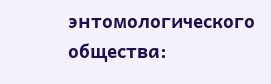энтомологического общества: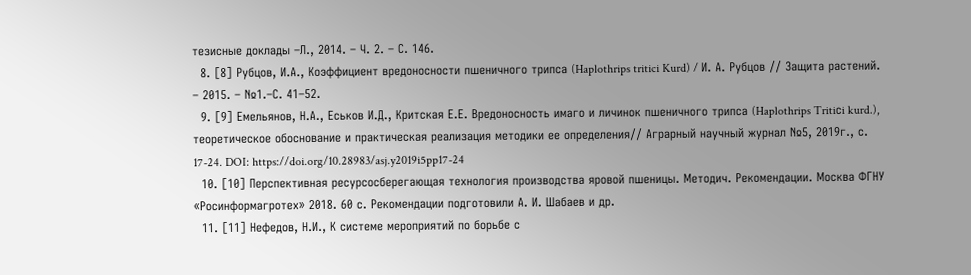тезисные доклады –Л., 2014. – Ч. 2. – С. 146.
  8. [8] Рубцов, И.А., Коэффициент вредоносности пшеничного трипса (Haplothrips tritici Kurd) / И. А. Рубцов // Защита растений. – 2015. – №1.–С. 41–52.
  9. [9] Емельянов, Н.А., Еськов И.Д., Критская Е.Е. Вредоносность имаго и личинок пшеничного трипса (Haplothrips Tritiсi kurd.), теоретическое обоснование и практическая реализация методики ее определения// Аграрный научный журнал №5, 2019г., с. 17-24. DOI: https://doi.org/10.28983/asj.y2019i5pp17-24
  10. [10] Перспективная ресурсосберегающая технология производства яровой пшеницы. Методич. Рекомендации. Москва ФГНУ «Росинформагротех» 2018. 60 с. Рекомендации подготовили А. И. Шабаев и др.
  11. [11] Нефедов, Н.И., К системе мероприятий по борьбе с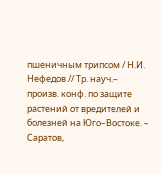пшеничным трипсом / Н.И. Нефедов // Тр. науч.– произв. конф. по защите растений от вредителей и болезней на Юго–Востоке. – Саратов,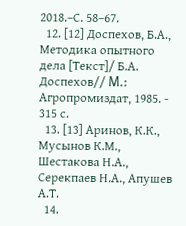2018.–С. 58–67.
  12. [12] Доспехов, Б.А., Методика опытного дела [Текст]/ Б.А. Доспехов// M.: Aгропромиздат, 1985. - 315 с.
  13. [13] Аринов, К.К., Мусынов К.М., Шестакова Н.А., Серекпаев Н.А., Апушев А.Т.
  14.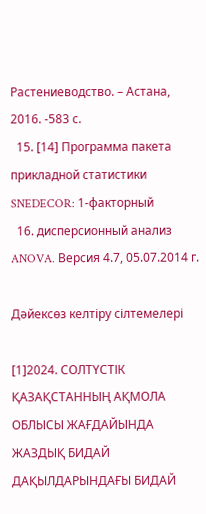Растениеводство. – Астана, 2016. -583 с.
  15. [14] Программа пакета прикладной статистики SNEDECOR: 1-факторный
  16. дисперсионный анализ ANOVA. Версия 4.7, 05.07.2014 г.

Дәйексөз келтіру сілтемелері

[1]2024. СОЛТҮСТІК ҚАЗАҚСТАННЫҢ АҚМОЛА ОБЛЫСЫ ЖАҒДАЙЫНДА ЖАЗДЫҚ БИДАЙ ДАҚЫЛДАРЫНДАҒЫ БИДАЙ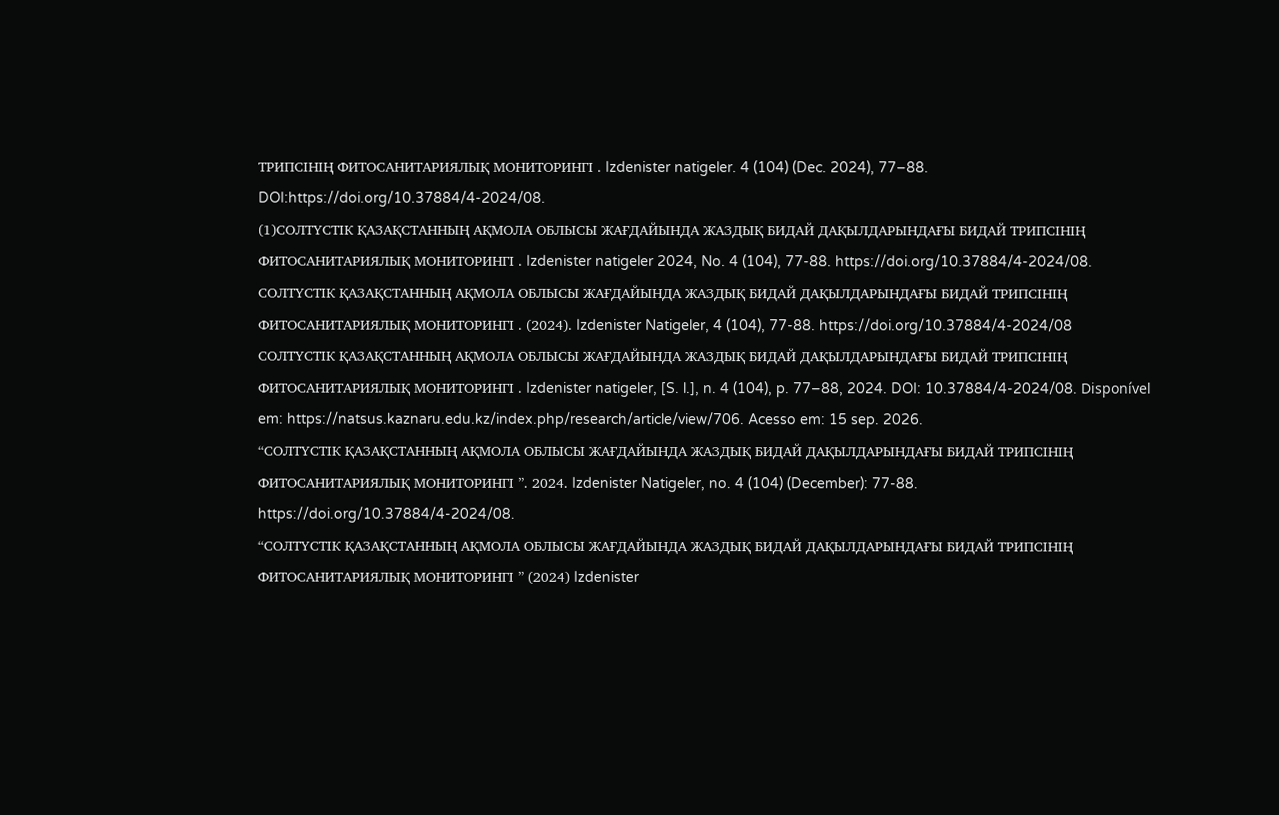ТРИПСІНІҢ ФИТОСАНИТАРИЯЛЫҚ МОНИТОРИНГІ . Izdenister natigeler. 4 (104) (Dec. 2024), 77–88. DOI:https://doi.org/10.37884/4-2024/08.
(1)СОЛТҮСТІК ҚАЗАҚСТАННЫҢ АҚМОЛА ОБЛЫСЫ ЖАҒДАЙЫНДА ЖАЗДЫҚ БИДАЙ ДАҚЫЛДАРЫНДАҒЫ БИДАЙ ТРИПСІНІҢ ФИТОСАНИТАРИЯЛЫҚ МОНИТОРИНГІ . Izdenister natigeler 2024, No. 4 (104), 77-88. https://doi.org/10.37884/4-2024/08.
СОЛТҮСТІК ҚАЗАҚСТАННЫҢ АҚМОЛА ОБЛЫСЫ ЖАҒДАЙЫНДА ЖАЗДЫҚ БИДАЙ ДАҚЫЛДАРЫНДАҒЫ БИДАЙ ТРИПСІНІҢ ФИТОСАНИТАРИЯЛЫҚ МОНИТОРИНГІ . (2024). Izdenister Natigeler, 4 (104), 77-88. https://doi.org/10.37884/4-2024/08
СОЛТҮСТІК ҚАЗАҚСТАННЫҢ АҚМОЛА ОБЛЫСЫ ЖАҒДАЙЫНДА ЖАЗДЫҚ БИДАЙ ДАҚЫЛДАРЫНДАҒЫ БИДАЙ ТРИПСІНІҢ ФИТОСАНИТАРИЯЛЫҚ МОНИТОРИНГІ . Izdenister natigeler, [S. l.], n. 4 (104), p. 77–88, 2024. DOI: 10.37884/4-2024/08. Disponível em: https://natsus.kaznaru.edu.kz/index.php/research/article/view/706. Acesso em: 15 sep. 2026.
“СОЛТҮСТІК ҚАЗАҚСТАННЫҢ АҚМОЛА ОБЛЫСЫ ЖАҒДАЙЫНДА ЖАЗДЫҚ БИДАЙ ДАҚЫЛДАРЫНДАҒЫ БИДАЙ ТРИПСІНІҢ ФИТОСАНИТАРИЯЛЫҚ МОНИТОРИНГІ ”. 2024. Izdenister Natigeler, no. 4 (104) (December): 77-88. https://doi.org/10.37884/4-2024/08.
“СОЛТҮСТІК ҚАЗАҚСТАННЫҢ АҚМОЛА ОБЛЫСЫ ЖАҒДАЙЫНДА ЖАЗДЫҚ БИДАЙ ДАҚЫЛДАРЫНДАҒЫ БИДАЙ ТРИПСІНІҢ ФИТОСАНИТАРИЯЛЫҚ МОНИТОРИНГІ ” (2024) Izdenister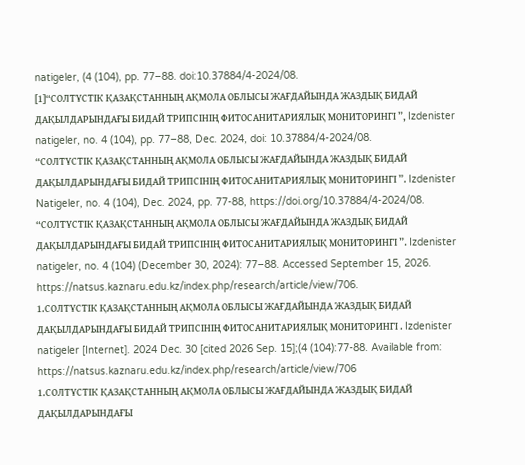natigeler, (4 (104), pp. 77–88. doi:10.37884/4-2024/08.
[1]“СОЛТҮСТІК ҚАЗАҚСТАННЫҢ АҚМОЛА ОБЛЫСЫ ЖАҒДАЙЫНДА ЖАЗДЫҚ БИДАЙ ДАҚЫЛДАРЫНДАҒЫ БИДАЙ ТРИПСІНІҢ ФИТОСАНИТАРИЯЛЫҚ МОНИТОРИНГІ ”, Izdenister natigeler, no. 4 (104), pp. 77–88, Dec. 2024, doi: 10.37884/4-2024/08.
“СОЛТҮСТІК ҚАЗАҚСТАННЫҢ АҚМОЛА ОБЛЫСЫ ЖАҒДАЙЫНДА ЖАЗДЫҚ БИДАЙ ДАҚЫЛДАРЫНДАҒЫ БИДАЙ ТРИПСІНІҢ ФИТОСАНИТАРИЯЛЫҚ МОНИТОРИНГІ ”. Izdenister Natigeler, no. 4 (104), Dec. 2024, pp. 77-88, https://doi.org/10.37884/4-2024/08.
“СОЛТҮСТІК ҚАЗАҚСТАННЫҢ АҚМОЛА ОБЛЫСЫ ЖАҒДАЙЫНДА ЖАЗДЫҚ БИДАЙ ДАҚЫЛДАРЫНДАҒЫ БИДАЙ ТРИПСІНІҢ ФИТОСАНИТАРИЯЛЫҚ МОНИТОРИНГІ ”. Izdenister natigeler, no. 4 (104) (December 30, 2024): 77–88. Accessed September 15, 2026. https://natsus.kaznaru.edu.kz/index.php/research/article/view/706.
1.СОЛТҮСТІК ҚАЗАҚСТАННЫҢ АҚМОЛА ОБЛЫСЫ ЖАҒДАЙЫНДА ЖАЗДЫҚ БИДАЙ ДАҚЫЛДАРЫНДАҒЫ БИДАЙ ТРИПСІНІҢ ФИТОСАНИТАРИЯЛЫҚ МОНИТОРИНГІ . Izdenister natigeler [Internet]. 2024 Dec. 30 [cited 2026 Sep. 15];(4 (104):77-88. Available from: https://natsus.kaznaru.edu.kz/index.php/research/article/view/706
1.СОЛТҮСТІК ҚАЗАҚСТАННЫҢ АҚМОЛА ОБЛЫСЫ ЖАҒДАЙЫНДА ЖАЗДЫҚ БИДАЙ ДАҚЫЛДАРЫНДАҒЫ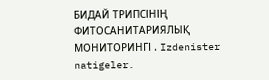БИДАЙ ТРИПСІНІҢ ФИТОСАНИТАРИЯЛЫҚ МОНИТОРИНГІ . Izdenister natigeler.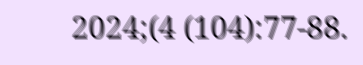2024;(4 (104):77-88.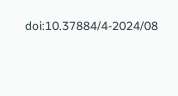doi:10.37884/4-2024/08